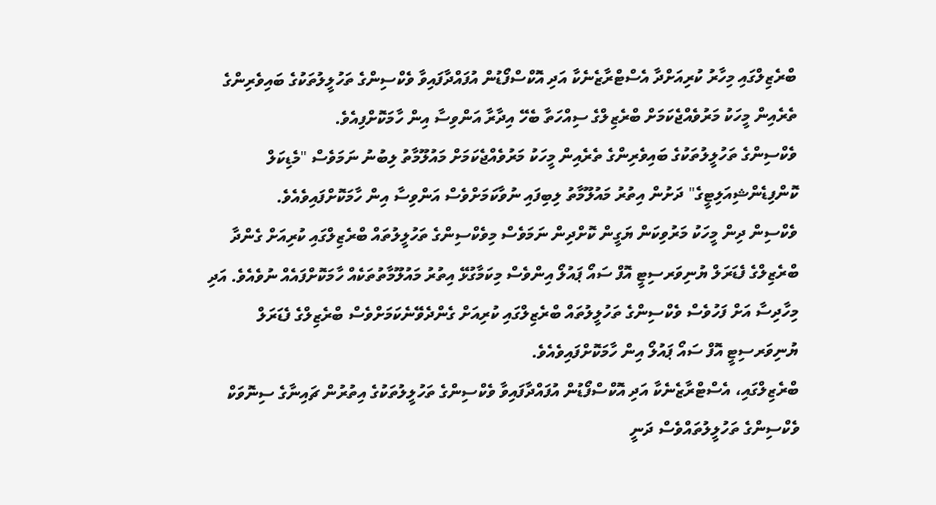ބްރެޒިލްގައި މިހާރު ކުރިއަށްދާ އެސްޓްރާޒެނެކާ އަދި އޮކްސްފޯޑުން އުފައްދާފައިވާ ވެކްސިންގެ ތަހުލީލުތަކުގެ ބައިވެރިންގެ ތެރެއިން މީހަކު މަރުވެއްޖެކަމަށް ބްރެޒިލްގެ ސިއްހަތާ ބެހޭ އިދާރާ އަންވިސާ އިން ހާމަކޮށްފިއެވެ.
ވެކްސިންގެ ތަހުލީލުތަކުގެ ބައިވެރިންގެ ތެރެއިން މީހަކު މަރުވެއްޖެކަމަށް މައުލޫމާތު ލިބުނު ނަމަވެސް "މެޑިކަލް ކޮންފިޑެންޝިއަލިޓީގެ" ދަށުން އިތުރު މައުލޫމާތު ލިބިފައި ނުވާކަމަށްވެސް އަންވިސާ އިން ހާމަކޮށްފައިވެއެވެ.
ވެކްސިން ދިން މީހަކު މަރުވިކަން ޔަގީން ކޮށްދިން ނަމަވެސް މިވެކްސިންގެ ތަހުލީލުތައް ބްރެޒިލްގައި ކުރިއަށް ގެންދާ ބްރެޒިލްގެ ފެޑަރަލް ޔުނިވަރސިޓީ އޮފް ސައޯ ޕައުލޯ އިންވެސް މިކަމާގުޅޭ އިތުރު މައުލޫމާތުތަކެއް ހާމަކޮށްފައެއް ނުވެއެވެ. އަދި މިހާދިސާ އަށް ފަހުވެސް ވެކްސިންގެ ތަހުލީލުތައް ބްރެޒިލްގައި ކުރިއަށް ގެންދެވޭނެކަމަށްވެސް ބްރެޒިލްގެ ފެޑަރަލް ޔުނިވަރސިޓީ އޮފް ސައޯ ޕައުލޯ އިން ހާމަކޮށްފައިވެއެވެ.
ބްރެޒިލްގައި، އެސްޓްރާޒެނެކާ އަދި އޮކްސްފޯޑުން އުފައްދާފައިވާ ވެކްސިންގެ ތަހުލީލުތަކުގެ އިތުރުން ޗައިނާގެ ސިނޮވަކް ވެކްސިންގެ ތަހުލީލުތައްވެސް ދަނީ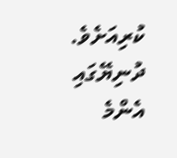ކުރިއަށެވެ.
ދުނިޔޭގައި އެންމެ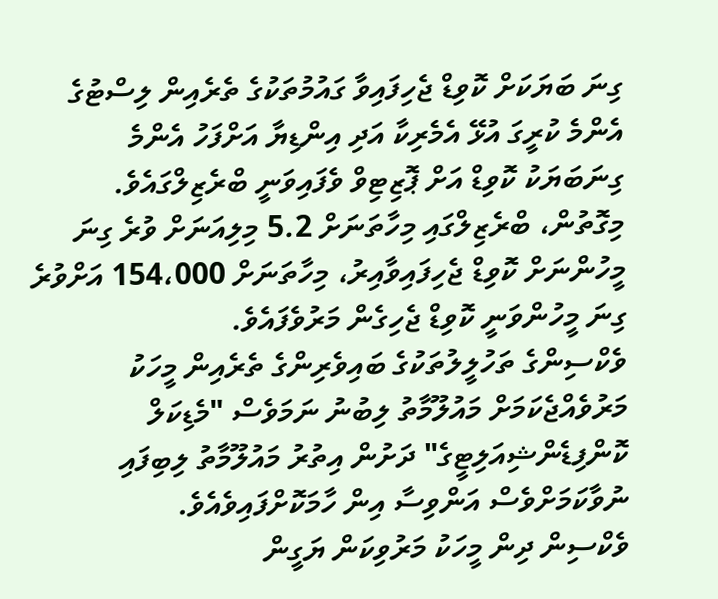ގިނަ ބަޔަކަށް ކޮވިޑް ޖެހިފައިވާ ގައުމުތަކުގެ ތެރެއިން ލިސްޓުގެ އެންމެ ކުރީގަ އުޅޭ އެމެރިކާ އަދި އިންޑިޔާ އަށްފަހު އެންމެ ގިނަބަޔަކު ކޮވިޑް އަށް ޕޮޒިޓިވް ވެފައިވަނީ ބްރެޒިލްގައެވެ. މިގޮތުން، ބްރެޒިލްގައި މިހާތަނަށް 5.2 މިލިއަނަށް ވުރެ ގިނަ މީހުންނަށް ކޮވިޑް ޖެހިފައިވާއިރު، މިހާތަނަށް 154،000 އަށްވުރެ ގިނަ މީހުންވަނީ ކޮވިޑް ޖެހިގެން މަރުވެފައެވެ.
ވެކްސިންގެ ތަހުލީލުތަކުގެ ބައިވެރިންގެ ތެރެއިން މީހަކު މަރުވެއްޖެކަމަށް މައުލޫމާތު ލިބުނު ނަމަވެސް "މެޑިކަލް ކޮންފިޑެންޝިއަލިޓީގެ" ދަށުން އިތުރު މައުލޫމާތު ލިބިފައި ނުވާކަމަށްވެސް އަންވިސާ އިން ހާމަކޮށްފައިވެއެވެ.
ވެކްސިން ދިން މީހަކު މަރުވިކަން ޔަގީން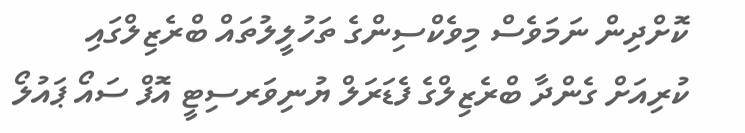ކޮށްދިން ނަމަވެސް މިވެކްސިންގެ ތަހުލީލުތައް ބްރެޒިލްގައި ކުރިއަށް ގެންދާ ބްރެޒިލްގެ ފެޑަރަލް ޔުނިވަރސިޓީ އޮފް ސައޯ ޕައުލޯ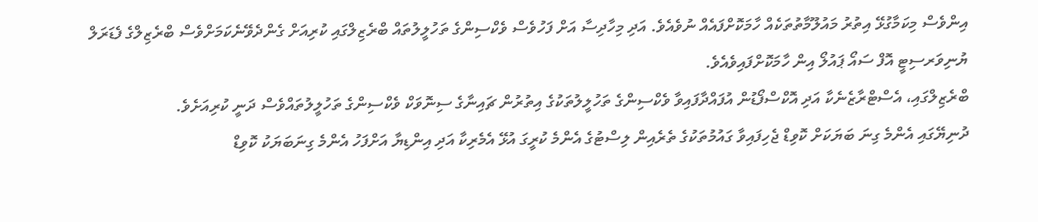އިންވެސް މިކަމާގުޅޭ އިތުރު މައުލޫމާތުތަކެއް ހާމަކޮށްފައެއް ނުވެއެވެ. އަދި މިހާދިސާ އަށް ފަހުވެސް ވެކްސިންގެ ތަހުލީލުތައް ބްރެޒިލްގައި ކުރިއަށް ގެންދެވޭނެކަމަށްވެސް ބްރެޒިލްގެ ފެޑަރަލް ޔުނިވަރސިޓީ އޮފް ސައޯ ޕައުލޯ އިން ހާމަކޮށްފައިވެއެވެ.
ބްރެޒިލްގައި، އެސްޓްރާޒެނެކާ އަދި އޮކްސްފޯޑުން އުފައްދާފައިވާ ވެކްސިންގެ ތަހުލީލުތަކުގެ އިތުރުން ޗައިނާގެ ސިނޮވަކް ވެކްސިންގެ ތަހުލީލުތައްވެސް ދަނީ ކުރިއަށެވެ.
ދުނިޔޭގައި އެންމެ ގިނަ ބަޔަކަށް ކޮވިޑް ޖެހިފައިވާ ގައުމުތަކުގެ ތެރެއިން ލިސްޓުގެ އެންމެ ކުރީގަ އުޅޭ އެމެރިކާ އަދި އިންޑިޔާ އަށްފަހު އެންމެ ގިނަބަޔަކު ކޮވިޑް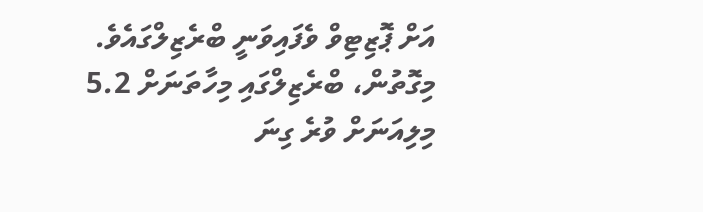އަށް ޕޮޒިޓިވް ވެފައިވަނީ ބްރެޒިލްގައެވެ. މިގޮތުން، ބްރެޒިލްގައި މިހާތަނަށް 5.2 މިލިއަނަށް ވުރެ ގިނަ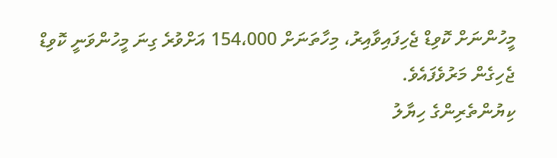މީހުންނަށް ކޮވިޑް ޖެހިފައިވާއިރު، މިހާތަނަށް 154،000 އަށްވުރެ ގިނަ މީހުންވަނީ ކޮވިޑް ޖެހިގެން މަރުވެފައެވެ.
ކިޔުންތެރިންގެ ހިޔާލު